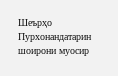Шеърҳо
Пурхонандатарин шоирони муосир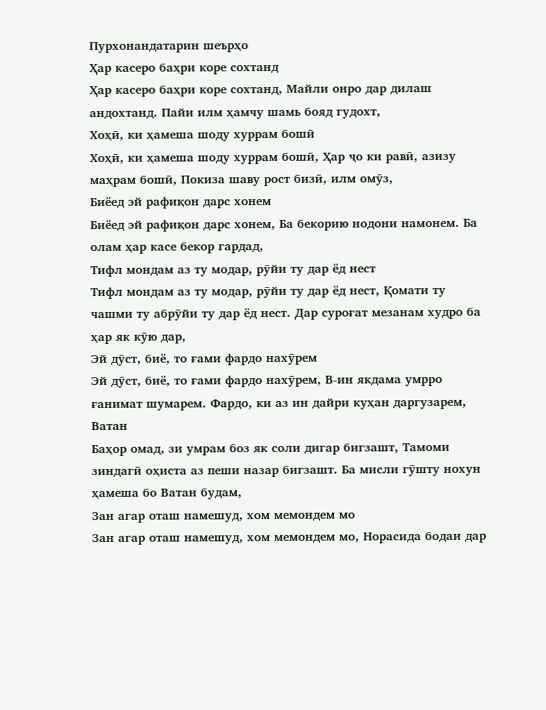Пурхонандатарин шеърҳо
Ҳар касеро баҳри коре сохтанд
Ҳар касеро баҳри коре сохтанд, Майли онро дар дилаш андохтанд. Пайи илм ҳамчу шамь бояд гудохт,
Хоҳӣ, ки ҳамеша шоду хуррам бошӣ
Хоҳӣ, ки ҳамеша шоду хуррам бошӣ, Ҳар ҷо ки равӣ, азизу маҳрам бошӣ, Покиза шаву рост бизӣ, илм омӯз,
Биёед эй рафиқон дарс хонем
Биёед эй рафиқон дарс хонем, Ба бекорию нодони намонем. Ба олам ҳар касе бекор гардад,
Тифл мондам аз ту модар, рӯйи ту дар ёд нест
Тифл мондам аз ту модар, рӯйи ту дар ёд нест, Қомати ту чашми ту абрӯйи ту дар ёд нест. Дар суроғат мезанам худро ба ҳар як кӯю дар,
Эй дӯст, биё, то ғами фардо нахӯрем
Эй дӯст, биё, то ғами фардо нахӯрем, В-ин якдама умрро ғанимат шумарем. Фардо, ки аз ин дайри куҳан даргузарем,
Ватан
Баҳор омад, зи умрам боз як соли дигар бигзашт, Тамоми зиндагӣ оҳиста аз пеши назар бигзашт. Ба мисли гӯшту нохун ҳамеша бо Ватан будам,
Зан агар оташ намешуд, хом мемондем мо
Зан агар оташ намешуд, хом мемондем мо, Норасида бодаи дар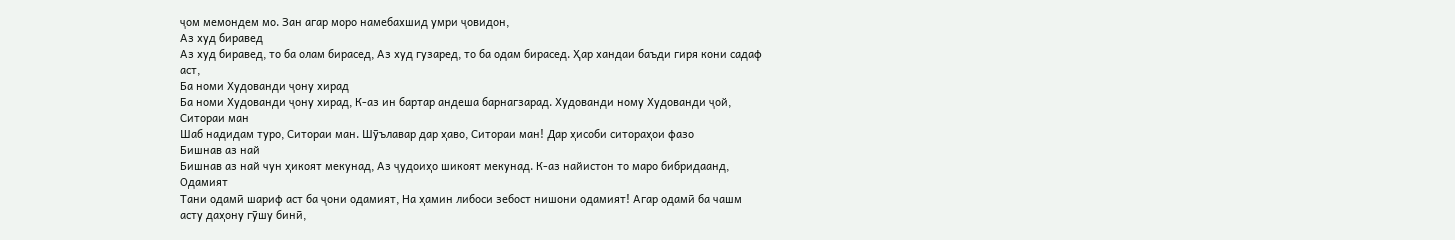ҷом мемондем мо. Зан агар моро намебахшид умри ҷовидон,
Аз худ биравед
Аз худ биравед, то ба олам бирасед, Аз худ гузаред, то ба одам бирасед. Ҳар хандаи баъди гиря кони садаф аст,
Ба номи Худованди ҷону хирад
Ба номи Худованди ҷону хирад, К-аз ин бартар андеша барнагзарад. Худованди ному Худованди ҷой,
Ситораи ман
Шаб надидам туро, Ситораи ман. Шӯълавар дар ҳаво, Ситораи ман! Дар ҳисоби ситораҳои фазо
Бишнав аз най
Бишнав аз най чун ҳикоят мекунад, Аз ҷудоиҳо шикоят мекунад. К-аз найистон то маро бибридаанд,
Одамият
Тани одамӣ шариф аст ба ҷони одамият, На ҳамин либоси зебост нишони одамият! Агар одамӣ ба чашм асту даҳону гӯшу бинӣ,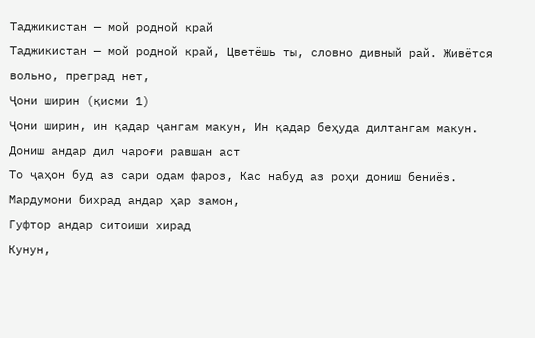Таджикистан — мой родной край
Таджикистан — мой родной край, Цветёшь ты, словно дивный рай. Живётся вольно, преград нет,
Ҷони ширин (қисми 1)
Ҷони ширин, ин қадар ҷангам макун, Ин қадар беҳуда дилтангам макун.
Дониш андар дил чароғи равшан аст
То ҷаҳон буд аз сари одам фароз, Кас набуд аз роҳи дониш бениёз. Мардумони бихрад андар ҳар замон,
Гуфтор андар ситоиши хирад
Кунун,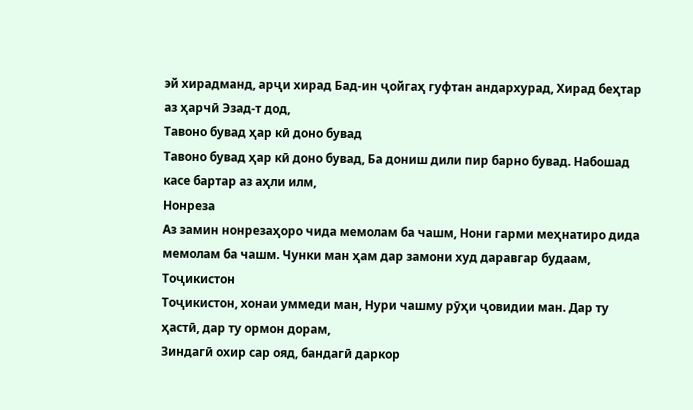эй хирадманд, арҷи хирад Бад-ин ҷойгаҳ гуфтан андархурад, Хирад беҳтар аз ҳарчӣ Эзад-т дод,
Тавоно бувад ҳар кӣ доно бувад
Тавоно бувад ҳар кӣ доно бувад, Ба дониш дили пир барно бувад. Набошад касе бартар аз аҳли илм,
Нонреза
Аз замин нонрезаҳоро чида мемолам ба чашм, Нони гарми меҳнатиро дида мемолам ба чашм. Чунки ман ҳам дар замони худ даравгар будаам,
Тоҷикистон
Тоҷикистон, хонаи уммеди ман, Нури чашму рӯҳи ҷовидии ман. Дар ту ҳастӣ, дар ту ормон дорам,
Зиндагӣ охир сар ояд, бандагӣ даркор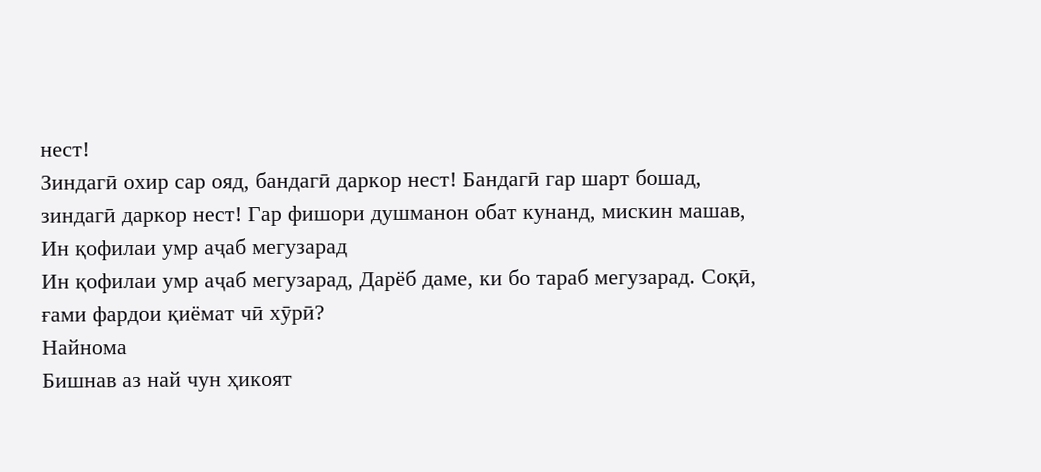нест!
Зиндагӣ охир сар ояд, бандагӣ даркор нест! Бандагӣ гар шарт бошад, зиндагӣ даркор нест! Гар фишори душманон обат кунанд, мискин машав,
Ин қофилаи умр аҷаб мегузарад
Ин қофилаи умр аҷаб мегузарад, Дарёб даме, ки бо тараб мегузарад. Соқӣ, ғами фардои қиёмат чӣ хӯрӣ?
Найнома
Бишнав аз най чун ҳикоят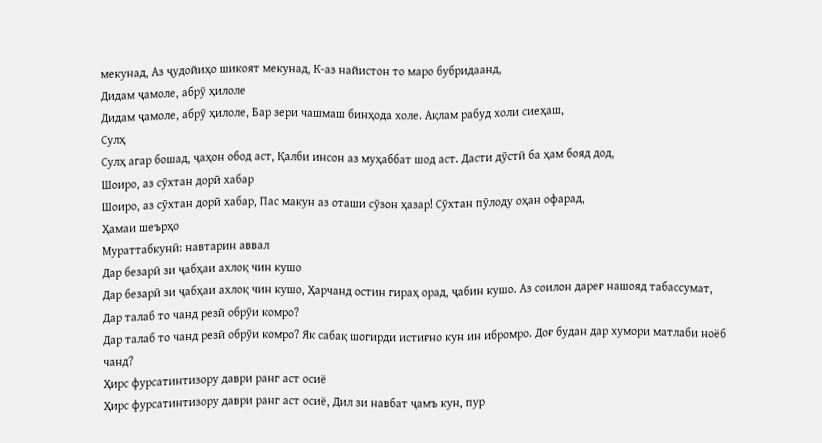мекунад, Аз ҷудойиҳо шикоят мекунад, К-аз найистон то маро бубридаанд,
Дидам ҷамоле, абрӯ ҳилоле
Дидам ҷамоле, абрӯ ҳилоле, Бар зери чашмаш бинҳода холе. Ақлам рабуд холи сиеҳаш,
Сулҳ
Сулҳ агар бошад, ҷаҳон обод аст, Қалби инсон аз муҳаббат шод аст. Дасти дӯстӣ ба ҳам бояд дод,
Шоиро, аз сӯхтан дорӣ хабар
Шоиро, аз сӯхтан дорӣ хабар, Пас макун аз оташи сӯзон ҳазар! Сӯхтан пӯлоду оҳан офарад,
Ҳамаи шеърҳо
Мураттабкунӣ: навтарин аввал
Дар безарӣ зи ҷабҳаи ахлоқ чин кушо
Дар безарӣ зи ҷабҳаи ахлоқ чин кушо, Ҳарчанд остин гираҳ орад, ҷабин кушо. Аз соилон дареғ нашояд табассумат,
Дар талаб то чанд резӣ обрӯи комро?
Дар талаб то чанд резӣ обрӯи комро? Як сабақ шогирди истиғно кун ин ибромро. Доғ будан дар хумори матлаби ноёб чанд?
Ҳирс фурсатинтизору даври ранг аст осиё
Ҳирс фурсатинтизору даври ранг аст осиё, Дил зи навбат ҷамъ кун, пур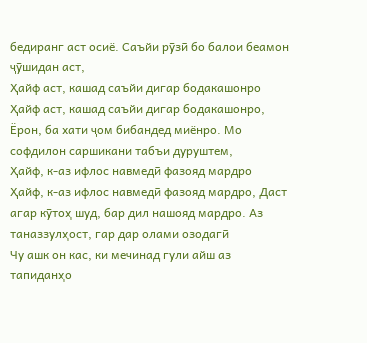бедиранг аст осиё. Саъйи рӯзӣ бо балои беамон ҷӯшидан аст,
Ҳайф аст, кашад саъйи дигар бодакашонро
Ҳайф аст, кашад саъйи дигар бодакашонро, Ёрон, ба хати ҷом бибандед миёнро. Мо софдилон саршикани табъи дуруштем,
Ҳайф, к-аз ифлос навмедӣ фазояд мардро
Ҳайф, к-аз ифлос навмедӣ фазояд мардро, Даст агар кӯтоҳ шуд, бар дил нашояд мардро. Аз таназзулҳост, гар дар олами озодагӣ
Чу ашк он кас, ки мечинад гули айш аз тапиданҳо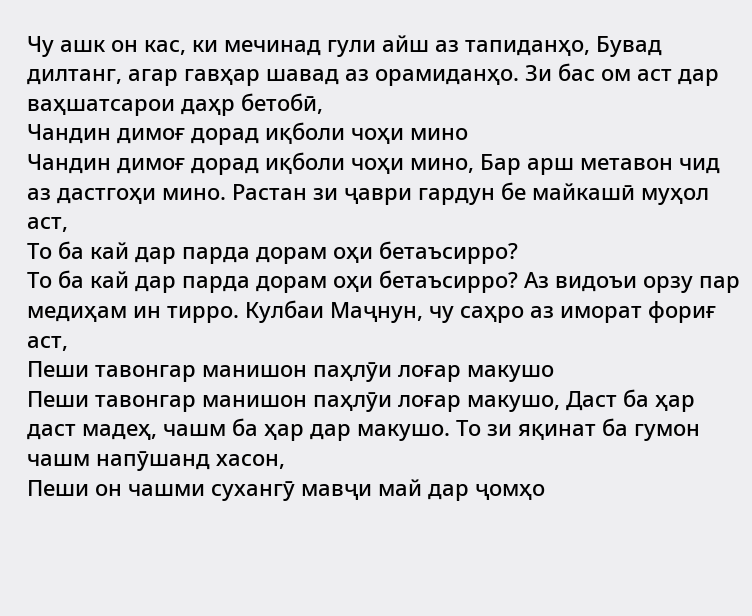Чу ашк он кас, ки мечинад гули айш аз тапиданҳо, Бувад дилтанг, агар гавҳар шавад аз орамиданҳо. Зи бас ом аст дар ваҳшатсарои даҳр бетобӣ,
Чандин димоғ дорад иқболи чоҳи мино
Чандин димоғ дорад иқболи чоҳи мино, Бар арш метавон чид аз дастгоҳи мино. Растан зи ҷаври гардун бе майкашӣ муҳол аст,
То ба кай дар парда дорам оҳи бетаъсирро?
То ба кай дар парда дорам оҳи бетаъсирро? Аз видоъи орзу пар медиҳам ин тирро. Кулбаи Маҷнун, чу саҳро аз иморат фориғ аст,
Пеши тавонгар манишон паҳлӯи лоғар макушо
Пеши тавонгар манишон паҳлӯи лоғар макушо, Даст ба ҳар даст мадеҳ, чашм ба ҳар дар макушо. То зи яқинат ба гумон чашм напӯшанд хасон,
Пеши он чашми сухангӯ мавҷи май дар ҷомҳо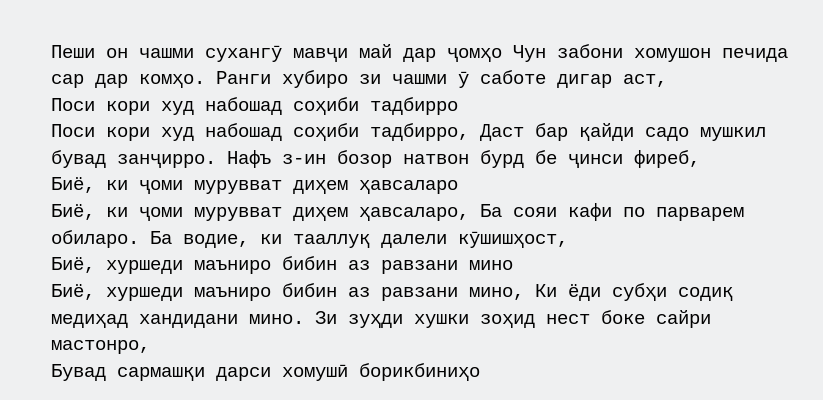Пеши он чашми сухангӯ мавҷи май дар ҷомҳо Чун забони хомушон печида сар дар комҳо. Ранги хубиро зи чашми ӯ саботе дигар аст,
Поси кори худ набошад соҳиби тадбирро
Поси кори худ набошад соҳиби тадбирро, Даст бар қайди садо мушкил бувад занҷирро. Нафъ з-ин бозор натвон бурд бе ҷинси фиреб,
Биё, ки ҷоми мурувват диҳем ҳавсаларо
Биё, ки ҷоми мурувват диҳем ҳавсаларо, Ба сояи кафи по парварем обиларо. Ба водие, ки тааллуқ далели кӯшишҳост,
Биё, хуршеди маъниро бибин аз равзани мино
Биё, хуршеди маъниро бибин аз равзани мино, Ки ёди субҳи содиқ медиҳад хандидани мино. Зи зуҳди хушки зоҳид нест боке сайри мастонро,
Бувад сармашқи дарси хомушӣ борикбиниҳо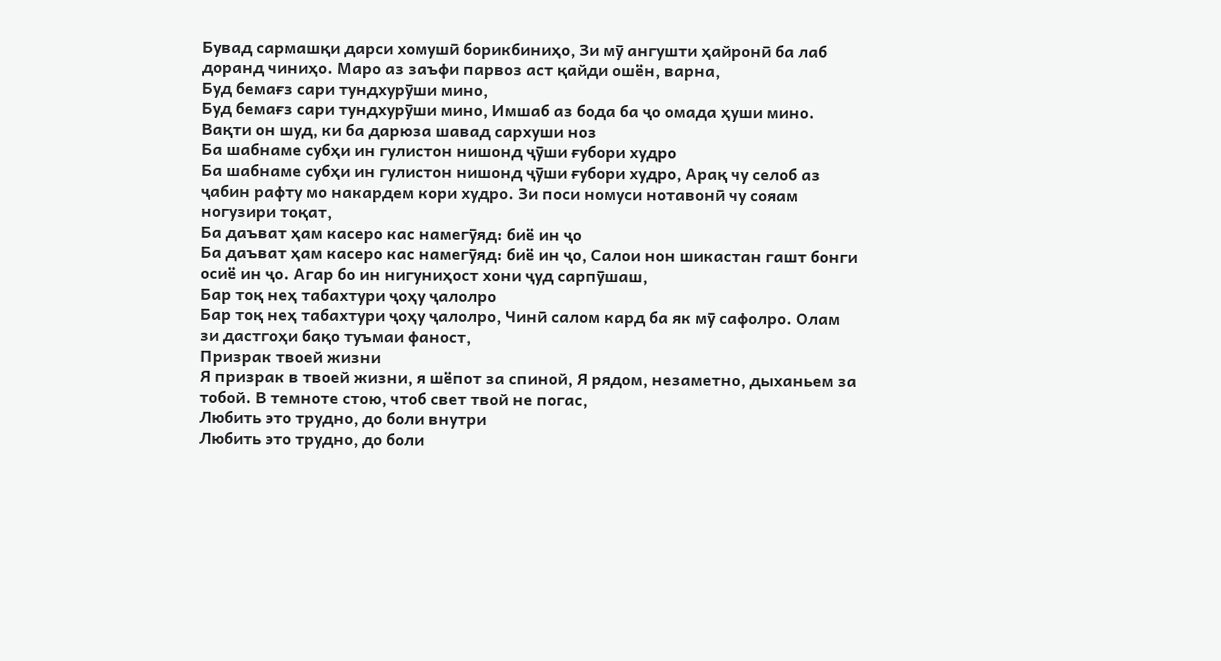Бувад сармашқи дарси хомушӣ борикбиниҳо, Зи мӯ ангушти ҳайронӣ ба лаб доранд чиниҳо. Маро аз заъфи парвоз аст қайди ошён, варна,
Буд бемағз сари тундхурӯши мино,
Буд бемағз сари тундхурӯши мино, Имшаб аз бода ба ҷо омада ҳуши мино. Вақти он шуд, ки ба дарюза шавад сархуши ноз
Ба шабнаме субҳи ин гулистон нишонд ҷӯши ғубори худро
Ба шабнаме субҳи ин гулистон нишонд ҷӯши ғубори худро, Арақ чу селоб аз ҷабин рафту мо накардем кори худро. Зи поси номуси нотавонӣ чу сояам ногузири тоқат,
Ба даъват ҳам касеро кас намегӯяд: биё ин ҷо
Ба даъват ҳам касеро кас намегӯяд: биё ин ҷо, Салои нон шикастан гашт бонги осиё ин ҷо. Агар бо ин нигуниҳост хони ҷуд сарпӯшаш,
Бар тоқ неҳ табахтури ҷоҳу ҷалолро
Бар тоқ неҳ табахтури ҷоҳу ҷалолро, Чинӣ салом кард ба як мӯ сафолро. Олам зи дастгоҳи бақо туъмаи фаност,
Призрак твоей жизни
Я призрак в твоей жизни, я шёпот за спиной, Я рядом, незаметно, дыханьем за тобой. В темноте стою, чтоб свет твой не погас,
Любить это трудно, до боли внутри
Любить это трудно, до боли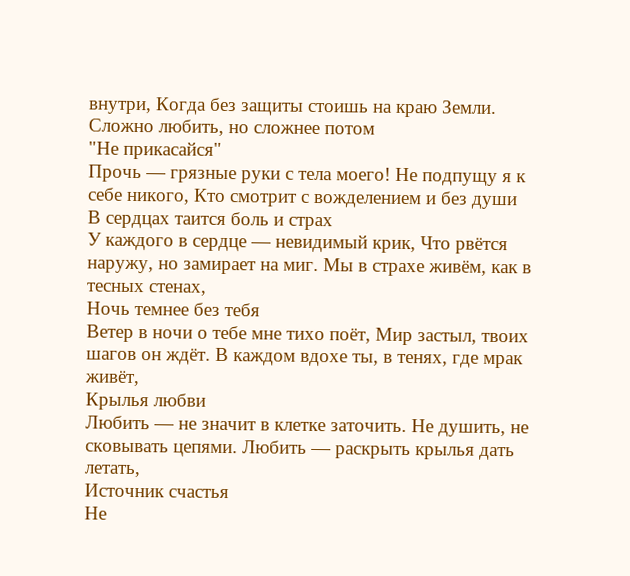внутри, Когда без защиты стоишь на краю Земли. Сложно любить, но сложнее потом
"Не прикасайся"
Прочь — грязные руки с тела моего! Не подпущу я к себе никого, Кто смотрит с вожделением и без души
В сердцах таится боль и страх
У каждого в сердце — невидимый крик, Что рвётся наружу, но замирает на миг. Мы в страхе живём, как в тесных стенах,
Ночь темнее без тебя
Ветер в ночи о тебе мне тихо поёт, Мир застыл, твоих шагов он ждёт. В каждом вдохе ты, в тенях, где мрак живёт,
Крылья любви
Любить — не значит в клетке заточить. Не душить, не сковывать цепями. Любить — раскрыть крылья дать летать,
Источник счастья
Не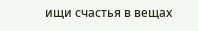ищи счастья в вещах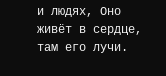и людях, Оно живёт в сердце, там его лучи.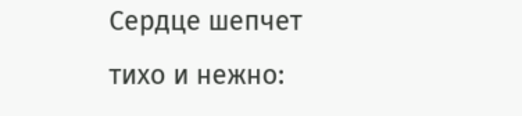Сердце шепчет тихо и нежно: